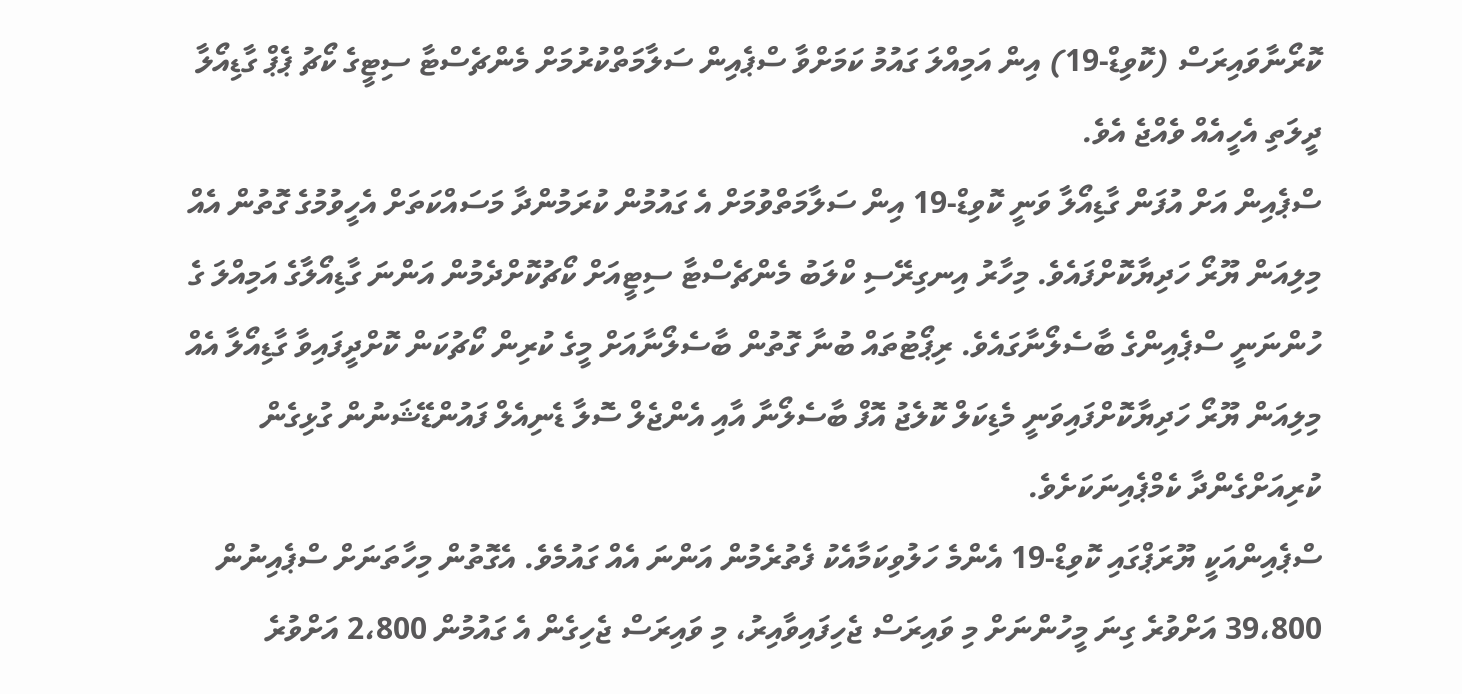ކޮރޯނާވައިރަސް (ކޮވިޑް-19) އިން އަމިއްލަ ގައުމު ކަމަށްވާ ސްޕެއިން ސަލާމަތްކުރުމަށް މެންޗެސްޓާ ސިޓީގެ ކޯޗު ޕެޕް ގާޑިއޯލާ ދީލަތި އެހީއެއް ވެއްޖެ އެވެ.
ސްޕެއިން އަށް އުފަން ގާޑިއޯލާ ވަނީ ކޮވިޑް-19 އިން ސަލާމަތްވުމަށް އެ ގައުމުން ކުރަމުންދާ މަސައްކަތަށް އެހީވުމުގެ ގޮތުން އެއް މިލިއަން ޔޫރޯ ހަދިޔާކޮށްފައެވެ. މިހާރު އިނގިރޭސި ކްލަބު މެންޗެސްޓާ ސިޓީއަށް ކޯޗުކޮށްދެމުން އަންނަ ގާޑިއޯލާގެ އަމިއްލަ ގެ ހުންނަނީ ސްޕެއިންގެ ބާސެލޯނާގައެވެ. ރިޕޯޓުތައް ބުނާ ގޮތުން ބާސެލޯނާއަށް މީގެ ކުރިން ކޯޗުކަން ކޮށްދީފައިވާ ގާޑިއޯލާ އެއް މިލިއަން ޔޫރޯ ހަދިޔާކޮށްފައިވަނީ މެޑިކަލް ކޮލެޖު އޮފް ބާސެލޯނާ އާއި އެންޖެލް ސޮލާ ޑެނިއެލް ފައުންޑޭޝަނުން ގުޅިގެން ކުރިއަށްގެންދާ ކެމްޕެއިނަކަށެވެ.
ސްޕެއިންއަކީ ޔޫރަޕްގައި ކޮވިޑް-19 އެންމެ ހަލުވިކަމާއެކު ފެތުރެމުން އަންނަ އެއް ގައުމެވެ. އެގޮތުން މިހާތަނަށް ސްޕެއިނުން 39،800 އަށްވުރެ ގިނަ މީހުންނަށް މި ވައިރަސް ޖެހިފައިވާއިރު، މި ވައިރަސް ޖެހިގެން އެ ގައުމުން 2،800 އަށްވުރެ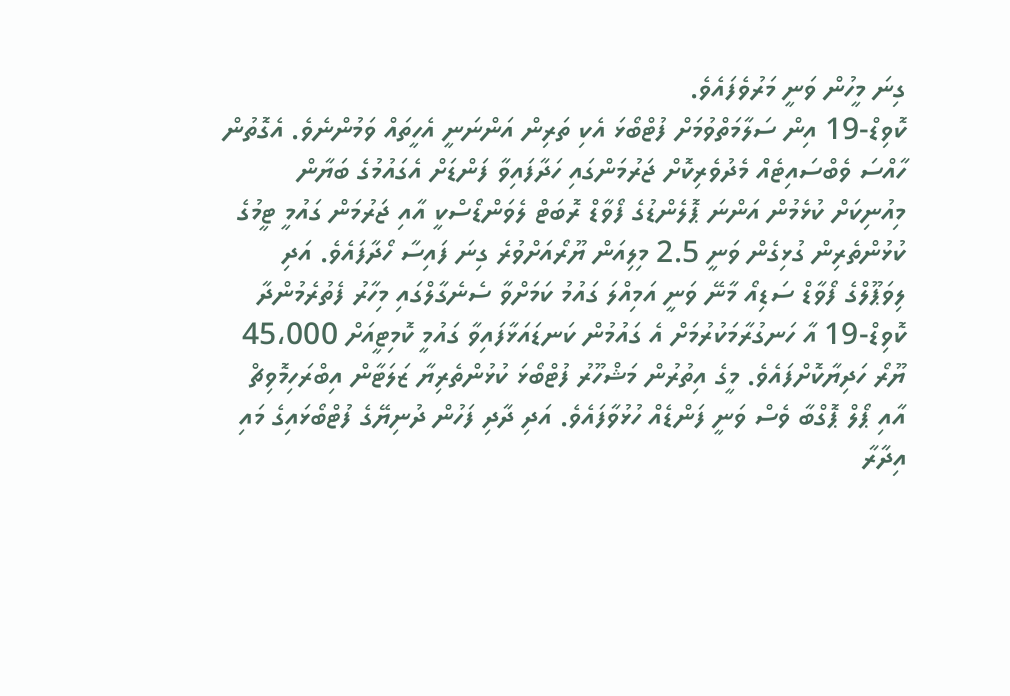ގިނަ މީހުން ވަނީ މަރުވެފައެވެ.
ކޮވިޑް-19 އިން ސަލާމަތްވުމަށް ފުޓްބޯޅަ އެކި ތަރިން އަންނަނީ އެހީތައް ވަމުންނެވެ. އެގޮތުން ހާއްސަ ވެބްސައިޓެއް މެދުވެރިކޮށް ޖަރުމަންގައި ހަދާފައިވާ ފަންޑަށް އެގައުމުގެ ބަޔާން މިއުނިކަށް ކުޅެމުން އަންނަ ޕޮލެންޑުގެ ފޯވާޑް ރޮބަޓް ލެވަންޑޯސްކީ އާއި ޖަރުމަން ގައުމީ ޓީމުގެ ކުޅުންތެރިން ގުޅިގެން ވަނީ 2.5 މިލިއަން ޔޫރޯއަށްވުރެ ގިނަ ފައިސާ ހޯދާފައެވެ. އަދި ލިވަޕޫލްގެ ފޯވާޑް ސަޑިއޯ މާނޭ ވަނީ އަމިއްލަ ގައުމު ކަމަށްވާ ސެނެގާލްގައި މިހާރު ފެތުރެމުންދާ ކޮވިޑް-19 އާ ހަނގުރާމަކުރުމަށް އެ ގައުމުން ކަނޑައަޅާފައިވާ ގައުމީ ކޮމިޓީއަށް 45،000 ޔޫރޯ ހަދިޔާކޮށްފައެވެ. މީގެ އިތުރުން މަޝްހޫރު ފުޓްބޯޅަ ކުޅުންތެރިޔާ ޒަލަޓާން އިބްރަހިމޮވިޗް އާއި ޕޯލް ޕޮގްބާ ވެސް ވަނީ ފަންޑެއް ހުޅުވާފައެވެ. އަދި ދާދި ފަހުން ދުނިޔޭގެ ފުޓްބޯޅައިގެ މައި އިދާރާ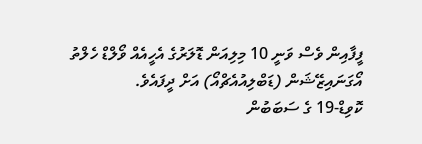ފީފާއިން ވެސް ވަނީ 10 މިލިއަން ޑޮލަރުގެ އެހީއެއް ވޯލްޑް ހެލްތު އޯގަނައިޒޭޝަން (ޑަބްލިއުއެޗްއޯ) އަށް ދީފައެވެ.
ކޮވިޑް-19 ގެ ސަބަބުން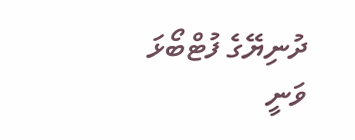ދުނިޔޭގެ ފުޓްބޯޅަ ވަނީ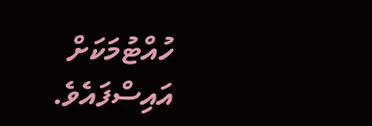ހުއްޓުމަކަށް އައިސްފައެވެ.